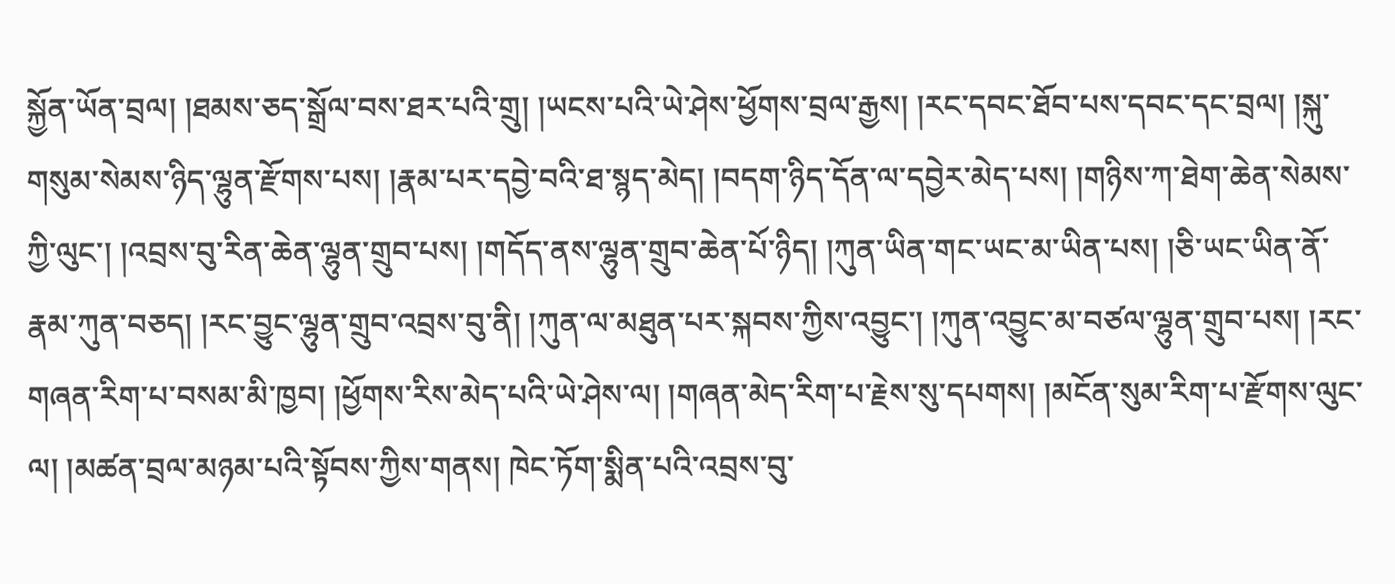སྐྱོན་ཡོན་བྲལ། །ཐམས་ཅད་སྒྲོལ་བས་ཐར་པའི་གྲུ། །ཡངས་པའི་ཡེ་ཤེས་ཕྱོགས་བྲལ་རྒྱས། །རང་དབང་ཐོབ་པས་དབང་དང་བྲལ། །སྐུ་གསུམ་སེམས་ཉིད་ལྷུན་རྫོགས་པས། །རྣམ་པར་དབྱེ་བའི་ཐ་སྙད་མེད། །བདག་ཉིད་དོན་ལ་དབྱེར་མེད་པས། །གཉིས་ཀ་ཐེག་ཆེན་སེམས་ཀྱི་ལུང་། །འབྲས་བུ་རིན་ཆེན་ལྷུན་གྲུབ་པས། །གདོད་ནས་ལྷུན་གྲུབ་ཆེན་པོ་ཉིད། །ཀུན་ཡིན་གང་ཡང་མ་ཡིན་པས། །ཅི་ཡང་ཡིན་ནོ་རྣམ་ཀུན་བཅད། །རང་བྱུང་ལྷུན་གྲུབ་འབྲས་བུ་ནི། །ཀུན་ལ་མཐུན་པར་སྐབས་ཀྱིས་འབྱུང་། །ཀུན་འབྱུང་མ་བཙལ་ལྷུན་གྲུབ་པས། །རང་གཞན་རིག་པ་བསམ་མི་ཁྱབ། །ཕྱོགས་རིས་མེད་པའི་ཡེ་ཤེས་ལ། །གཞན་མེད་རིག་པ་རྗེས་སུ་དཔགས། །མངོན་སུམ་རིག་པ་རྫོགས་ལུང་ལ། །མཚན་བྲལ་མཉམ་པའི་སྟོབས་ཀྱིས་གནས། ཁེང་ཏོག་སྨིན་པའི་འབྲས་བུ་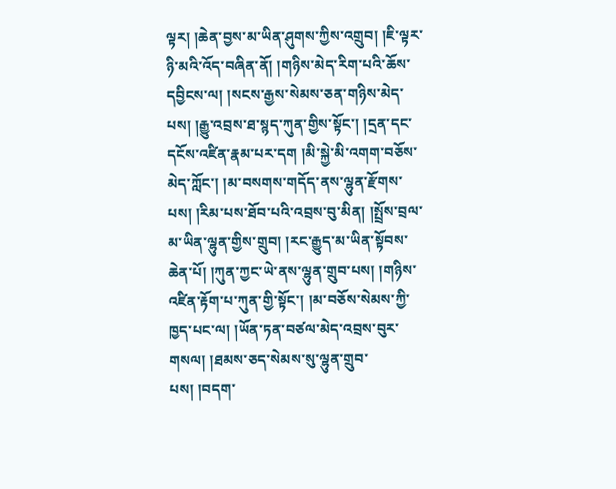ལྟར། །ཆེན་བྱས་མ་ཡིན་ཤུགས་ཀྱིས་འགྲུབ། །ཇི་ལྟར་ཉི་མའི་འོད་བཞིན་ནོ། །གཉིས་མེད་རིག་པའི་ཆོས་དབྱིངས་ལ། །སངས་རྒྱས་སེམས་ཅན་གཉིས་མེད་པས། །རྒྱུ་འབྲས་ཐ་སྙད་ཀུན་གྱིས་སྟོང་། །དྲན་དང་དངོས་འཛིན་རྣམ་པར་དག །མི་སྐྱེ་མི་འགག་བཅོས་མེད་ཀློང་། །མ་བསགས་གདོད་ནས་ལྷུན་རྫོགས་པས། །རིམ་པས་ཐོབ་པའི་འབྲས་བུ་མིན། །སྤྲོས་བྲལ་མ་ཡིན་ལྷུན་གྱིས་གྲུབ། །རང་རྒྱུད་མ་ཡིན་སྟོབས་ཆེན་པོ། །ཀུན་ཀྱང་ཡེ་ནས་ལྷུན་གྲུབ་པས། །གཉིས་འཛིན་རྟོག་པ་ཀུན་གྱི་སྟོང་། །མ་བཅོས་སེམས་ཀྱི་ཁྱད་པང་ལ། །ཡོན་ཏན་བཙལ་མེད་འབྲས་བུར་གསལ། །ཐམས་ཅད་སེམས་སུ་ལྷུན་གྲུབ་པས། །བདག་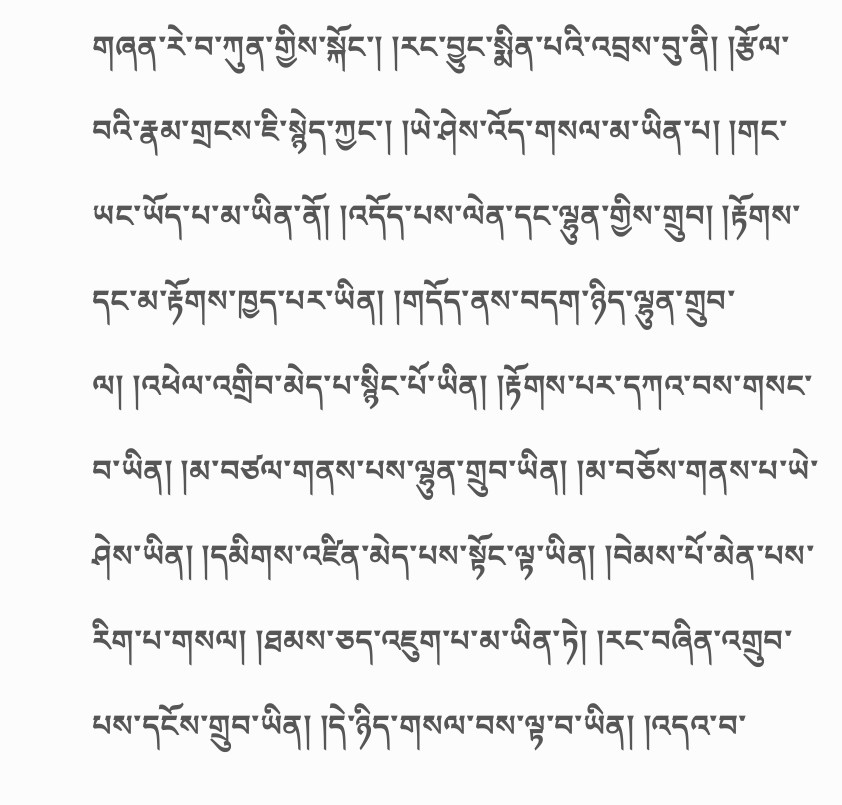གཞན་རེ་བ་ཀུན་གྱིས་སྐོང་། །རང་བྱུང་སྨིན་པའི་འབྲས་བུ་ནི། །རྩོལ་བའི་རྣམ་གྲངས་ཇི་སྙེད་ཀྱང་། །ཡེ་ཤེས་འོད་གསལ་མ་ཡིན་པ། །གང་ཡང་ཡོད་པ་མ་ཡིན་ནོ། །འདོད་པས་ལེན་དང་ལྷུན་གྱིས་གྲུབ། །རྟོགས་དང་མ་རྟོགས་ཁྱད་པར་ཡིན། །གདོད་ནས་བདག་ཉིད་ལྷུན་གྲུབ་ལ། །འཕེལ་འགྲིབ་མེད་པ་སྙིང་པོ་ཡིན། །རྟོགས་པར་དཀའ་བས་གསང་བ་ཡིན། །མ་བཙལ་གནས་པས་ལྷུན་གྲུབ་ཡིན། །མ་བཅོས་གནས་པ་ཡེ་ཤེས་ཡིན། །དམིགས་འཛིན་མེད་པས་སྟོང་ལྟ་ཡིན། །བེམས་པོ་མེན་པས་རིག་པ་གསལ། །ཐམས་ཅད་འཇུག་པ་མ་ཡིན་ཏེ། །རང་བཞིན་འགྲུབ་པས་དངོས་གྲུབ་ཡིན། །དེ་ཉིད་གསལ་བས་ལྟ་བ་ཡིན། །འདའ་བ་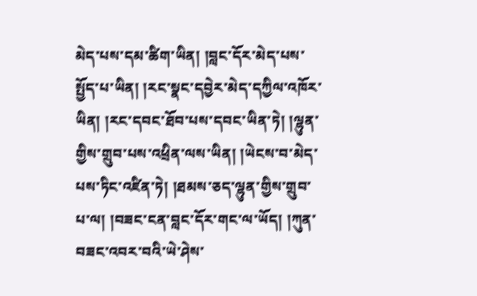མེད་པས་དམ་ཚིག་ཡིན། །བླང་དོར་མེད་པས་སྤྱོད་པ་ཡིན། །རང་སྣང་དབྱེར་མེད་དཀྱིལ་འཁོར་ཡིན། །རང་དབང་ཐོབ་པས་དབང་ཡིན་ཏེ། །ལྷུན་གྱིས་གྲུབ་པས་འཕྲིན་ལས་ཡིན། །ཡེངས་བ་མེད་པས་ཏིང་འཛིན་ཏེ། །ཐམས་ཅད་ལྷུན་གྱིས་གྲུབ་པ་ལ། །བཟང་ངན་བླང་དོར་གང་ལ་ཡོད། །ཀུན་བཟང་འབར་བའི་ཡེ་ཤེས་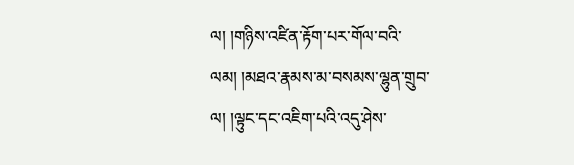ལ། །གཉིས་འཛིན་རྟོག་པར་གོལ་བའི་ལམ། །མཐའ་རྣམས་མ་བསམས་ལྷུན་གྲུབ་ལ། །ལྟུང་དང་འཇིག་པའི་འདུ་ཤེས་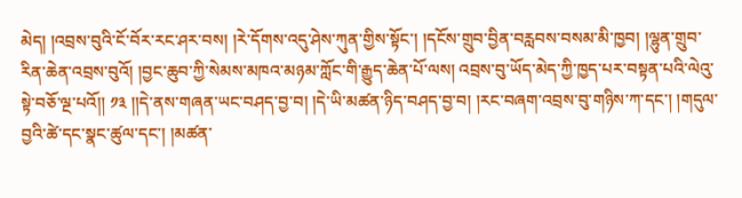མེད། །འབྲས་བུའི་ངོ་བོར་རང་ཤར་བས། །རེ་དོགས་འདུ་ཤེས་ཀུན་གྱིས་སྟོང་། །དངོས་གྲུབ་བྱིན་བརླབས་བསམ་མི་ཁྱབ། །ལྷུན་གྲུབ་རིན་ཆེན་འབྲས་བུའོ། །བྱང་ཆུབ་ཀྱི་སེམས་མཁའ་མཉམ་ཀློང་གི་རྒྱུད་ཆེན་པོ་ལས། འབྲས་བུ་ཡོད་མེད་ཀྱི་ཁྱད་པར་བསྟན་པའི་ལེའུ་སྟེ་བཅོ་ལྔ་པའོ།། ༡༣ །།དེ་ནས་གཞན་ཡང་བཤད་བྱ་བ། །དེ་ཡི་མཚན་ཉིད་བཤད་བྱ་བ། །རང་བཞག་འབྲས་བུ་གཉིས་ཀ་དང་། །གདུལ་བྱའི་ཚེ་དང་སྣང་ཚུལ་དང་། །མཚན་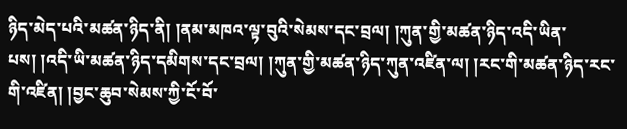ཉིད་མེད་པའི་མཚན་ཉིད་ནི། །ནམ་མཁའ་ལྟ་བུའི་སེམས་དང་བྲལ། །ཀུན་གྱི་མཚན་ཉིད་འདི་ཡིན་པས། །འདི་ཡི་མཚན་ཉིད་དམིགས་དང་བྲལ། །ཀུན་གྱི་མཚན་ཉིད་ཀུན་འཛིན་ལ། །རང་གི་མཚན་ཉིད་རང་གི་འཛིན། །བྱང་ཆུབ་སེམས་ཀྱི་ངོ་བོ་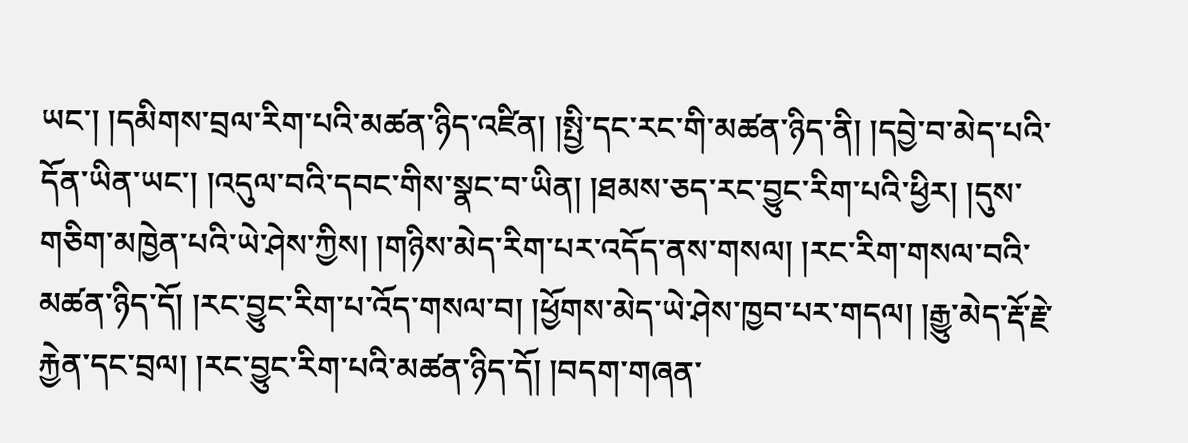ཡང་། །དམིགས་བྲལ་རིག་པའི་མཚན་ཉིད་འཛིན། །སྤྱི་དང་རང་གི་མཚན་ཉིད་ནི། །དབྱེ་བ་མེད་པའི་དོན་ཡིན་ཡང་། །འདུལ་བའི་དབང་གིས་སྣང་བ་ཡིན། །ཐམས་ཅད་རང་བྱུང་རིག་པའི་ཕྱིར། །དུས་གཅིག་མཁྱེན་པའི་ཡེ་ཤེས་ཀྱིས། །གཉིས་མེད་རིག་པར་འདོད་ནས་གསལ། །རང་རིག་གསལ་བའི་མཚན་ཉིད་དོ། །རང་བྱུང་རིག་པ་འོད་གསལ་བ། །ཕྱོགས་མེད་ཡེ་ཤེས་ཁྱབ་པར་གདལ། །རྒྱུ་མེད་རྡོ་རྗེ་རྐྱེན་དང་བྲལ། །རང་བྱུང་རིག་པའི་མཚན་ཉིད་དོ། །བདག་གཞན་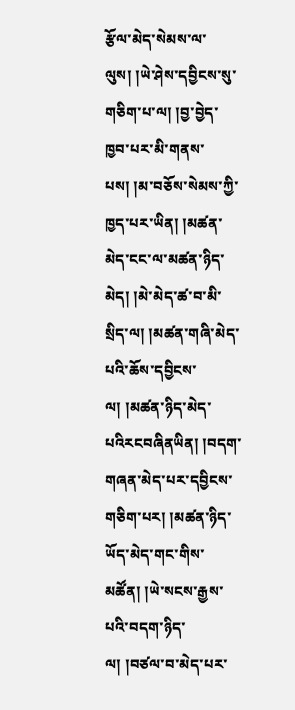རྩོལ་མེད་སེམས་ལ་ལུས། །ཡེ་ཤེས་དབྱིངས་སུ་གཅིག་པ་ལ། །བྱ་བྱེད་ཁྱབ་པར་མི་གནས་པས། །མ་བཅོས་སེམས་ཀྱི་ཁྱད་པར་ཡིན། །མཚན་མེད་ངང་ལ་མཚན་ཉིད་མེད། །མེ་མེད་ཚ་བ་མི་སྲིད་ལ། །མཚན་གཞི་མེད་པའི་ཆོས་དབྱིངས་ལ། །མཚན་ཉིད་མེད་པའིརངབཞིནཡིན། །བདག་གཞན་མེད་པར་དབྱིངས་གཅིག་པར། །མཚན་ཉིད་ཡོད་མེད་གང་གིས་མཚོན། །ཡེ་སངས་རྒྱས་པའི་བདག་ཉིད་ལ། །བཙལ་བ་མེད་པར་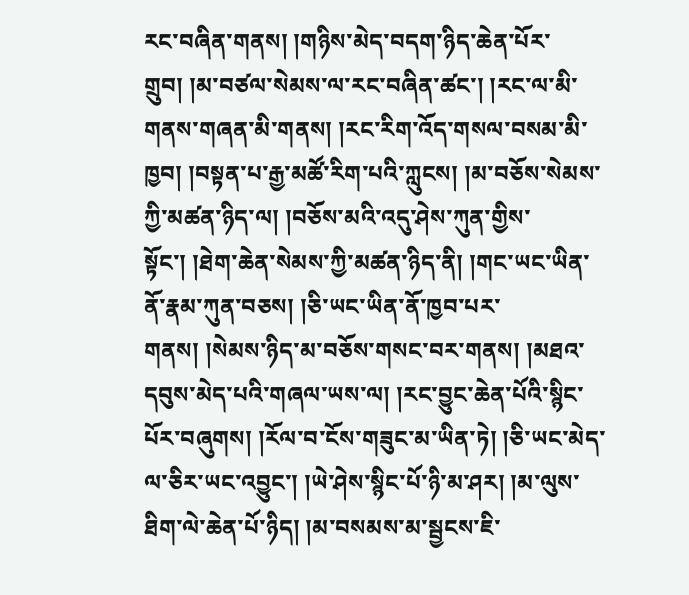རང་བཞིན་གནས། །གཉིས་མེད་བདག་ཉིད་ཆེན་པོར་གྲུབ། །མ་བཙལ་སེམས་ལ་རང་བཞིན་ཚང་། །རང་ལ་མི་གནས་གཞན་མི་གནས། །རང་རིག་འོད་གསལ་བསམ་མི་ཁྱབ། །བསྟན་པ་རྒྱ་མཚོ་རིག་པའི་ཀླུངས། །མ་བཅོས་སེམས་ཀྱི་མཚན་ཉིད་ལ། །བཅོས་མའི་འདུ་ཤེས་ཀུན་གྱིས་སྟོང་། །ཐེག་ཆེན་སེམས་ཀྱི་མཚན་ཉིད་ནི། །གང་ཡང་ཡིན་ནོ་རྣམ་ཀུན་བཅས། །ཅི་ཡང་ཡིན་ནོ་ཁྱབ་པར་གནས། །སེམས་ཉིད་མ་བཅོས་གསང་བར་གནས། །མཐའ་དབུས་མེད་པའི་གཞལ་ཡས་ལ། །རང་བྱུང་ཆེན་པོའི་སྙིང་པོར་བཞུགས། །རོལ་བ་ངོས་གཟུང་མ་ཡིན་ཏེ། །ཅི་ཡང་མེད་ལ་ཅིར་ཡང་འབྱུང་། །ཡེ་ཤེས་སྙིང་པོ་ཉི་མ་ཤར། །མ་ལུས་ཐིག་ལེ་ཆེན་པོ་ཉིད། །མ་བསམས་མ་སྦྱངས་ཇི་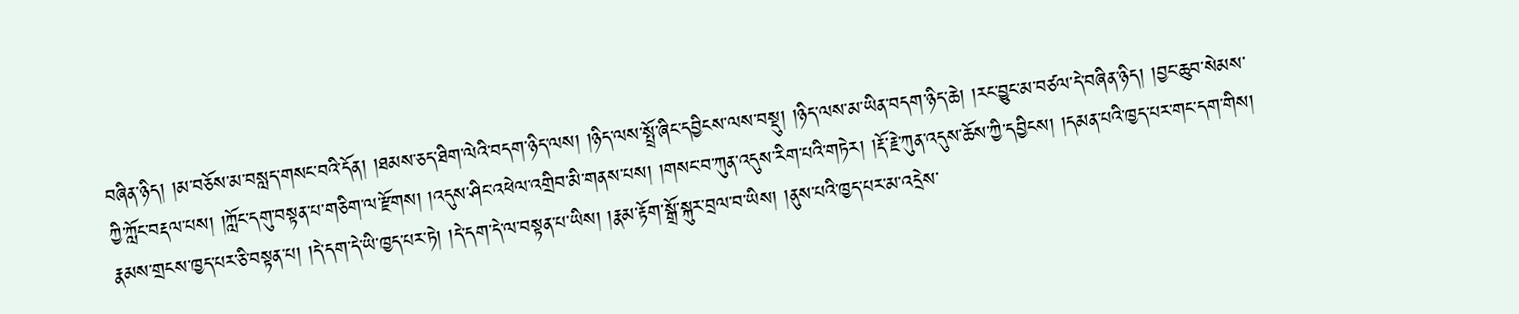བཞིན་ཉིད། །མ་བཅོས་མ་བསླད་གསང་བའི་དོན། །ཐམས་ཅད་ཐིག་ལེའི་བདག་ཉིད་ལས། །ཉིད་ལས་སྤྲོ་ཞིང་དབྱིངས་ལས་བསྡུ། །ཉིད་ལས་མ་ཡིན་བདག་ཉིད་ཆེ། །རང་བྱུང་མ་བཙལ་དེ་བཞིན་ཉིད། །བྱང་ཆུབ་སེམས་ཀྱི་ཀློང་བརྡལ་པས། །ཀློང་དགུ་བསྟན་པ་གཅིག་ལ་རྫོགས། །འདུས་ཤིང་འཕེལ་འགྲིབ་མི་གནས་པས། །གསང་བ་ཀུན་འདུས་རིག་པའི་གཏེར། །རྡོ་རྗེ་ཀུན་འདུས་ཆོས་ཀྱི་དབྱིངས། །དམན་པའི་ཁྱད་པར་གང་དག་གིས། རྣམས་གྲངས་ཁྱད་པར་ཅི་བསྟན་པ། །དེ་དག་དེ་ཡི་ཁྱད་པར་ཏེ། །དེ་དག་དེ་ལ་བསྟན་པ་ཡིས། །རྣམ་རྟོག་སྒྲོ་སྐུར་བྲལ་བ་ཡིས། །ནུས་པའི་ཁྱད་པར་མ་འདྲེས་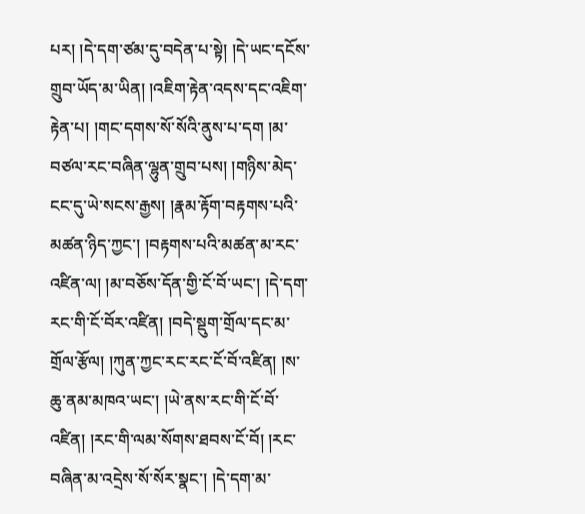པར། །དེ་དག་ཙམ་དུ་བདེན་པ་སྟེ། །དེ་ཡང་དངོས་གྲུབ་ཡོད་མ་ཡིན། །འཇིག་རྟེན་འདས་དང་འཇིག་རྟེན་པ། །གང་དགས་སོ་སོའི་ནུས་པ་དག །མ་བཙལ་རང་བཞིན་ལྷུན་གྲུབ་པས། །གཉིས་མེད་ངང་དུ་ཡེ་སངས་རྒྱས། །རྣམ་རྟོག་བརྟགས་པའི་མཚན་ཉིད་ཀྱང་། །བརྟགས་པའི་མཚན་མ་རང་འཛིན་ལ། །མ་བཅོས་དོན་གྱི་ངོ་བོ་ཡང་། །དེ་དག་རང་གི་ངོ་བོར་འཛིན། །བདེ་སྡུག་གྲོལ་དང་མ་གྲོལ་རྩོལ། །ཀུན་ཀྱང་རང་རང་ངོ་བོ་འཛིན། །ས་ཆུ་ནམ་མཁའ་ཡང་། །ཡེ་ནས་རང་གི་ངོ་བོ་འཛིན། །རང་གི་ལམ་སོགས་ཐབས་ངོ་བོ། །རང་བཞིན་མ་འདྲེས་སོ་སོར་སྣང་། །དེ་དག་མ་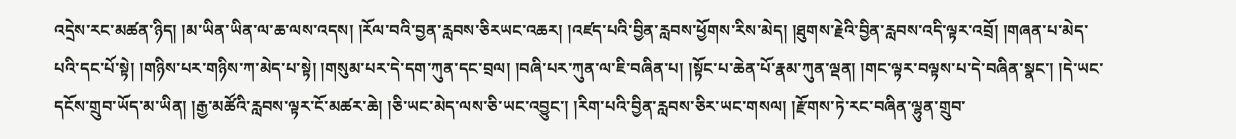འདྲེས་རང་མཚན་ཉིད། །མ་ཡིན་ཡིན་ལ་ཆ་ལས་འདས། །རོལ་བའི་བྱན་རླབས་ཅིརཡང་འཆར། །འཛད་པའི་བྱིན་རླབས་ཕྱོགས་རིས་མེད། །ཐུགས་རྗེའི་བྱིན་རླབས་འདི་ལྟར་འབྲོ། །གཞན་པ་མེད་པའི་དང་པོ་སྟེ། །གཉིས་པར་གཉིས་ཀ་མེད་པ་སྟེ། །གསུམ་པར་དེ་དག་ཀུན་དང་བྲལ། །བཞི་པར་ཀུན་ལ་ཇི་བཞིན་པ། །སྟོང་པ་ཆེན་པོ་རྣམ་ཀུན་ལྡན། །གང་ལྟར་བལྟས་པ་དེ་བཞིན་སྣང་། །དེ་ཡང་དངོས་གྲུབ་ཡོད་མ་ཡིན། །རྒྱ་མཚོའི་རླབས་ལྟར་ངོ་མཚར་ཆེ། །ཅི་ཡང་མེད་ལས་ཅི་ཡང་འབྱུང་། །རིག་པའི་བྱིན་རླབས་ཅིར་ཡང་གསལ། །རྫོགས་ཏེ་རང་བཞིན་ལྷུན་གྲུབ་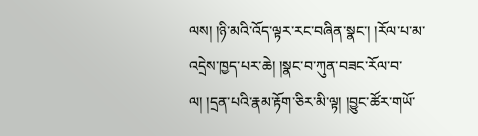ལས། །ཉི་མའི་འོད་ལྟར་རང་བཞིན་སྣང་། །རོལ་པ་མ་འདྲེས་ཁྱད་པར་ཆེ། །སྣང་བ་ཀུན་བཟང་རོལ་བ་ལ། །དྲན་པའི་རྣམ་རྟོག་ཅིར་མི་ལྟ། །བྱུང་ཚོར་གཡོ་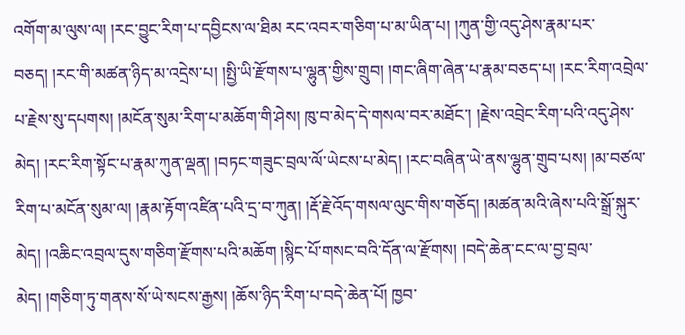འགོག་མ་ལུས་ལ། །རང་བྱུང་རིག་པ་དབྱིངས་ལ་ཐིམ རང་འབར་གཅིག་པ་མ་ཡིན་པ། །ཀུན་གྱི་འདུ་ཤེས་རྣམ་པར་བཅད། །རང་གི་མཚན་ཉིད་མ་འདྲེས་པ། །སྤྱི་ཡི་རྫོགས་པ་ལྷུན་གྱིས་གྲུབ། །གང་ཞིག་ཞེན་པ་རྣམ་བཅད་པ། །རང་རིག་འབྲེལ་པ་རྗེས་སུ་དཔགས། །མངོན་སུམ་རིག་པ་མཆོག་གི་ཤེས། ཁུ་བ་མེད་དེ་གསལ་བར་མཐོང་། །རྗེས་འབྲེང་རིག་པའི་འདུ་ཤེས་མེད། །རང་རིག་སྟོང་པ་རྣམ་ཀུན་ལྡན། །བཏང་གཟུང་བྲལ་ལོ་ཡེངས་པ་མེད། །རང་བཞིན་ཡེ་ནས་ལྷུན་གྲུབ་པས། །མ་བཙལ་རིག་པ་མངོན་སུམ་ལ། །རྣམ་རྟོག་འཛིན་པའི་དྲ་བ་ཀུན། །རྡོ་རྗེ་འོད་གསལ་ལུང་གིས་གཅོད། །མཚན་མའི་ཞེས་པའི་སྒྲོ་སྐུར་མེད། །འཆིང་འབྲལ་དུས་གཅིག་རྫོགས་པའི་མཆོག །སྙིང་པོ་གསང་བའི་དོན་ལ་རྫོགས། །བདེ་ཆེན་ངང་ལ་བྱ་བྲལ་མེད། །གཅིག་ཏུ་གནས་སོ་ཡེ་སངས་རྒྱས། །ཆོས་ཉིད་རིག་པ་བདེ་ཆེན་པོ། ཁྱབ་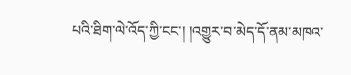པའི་ཐིག་ལེ་འོད་ཀྱི་ངང་། །འགྱུར་བ་མེད་དོ་ནམ་མཁའ་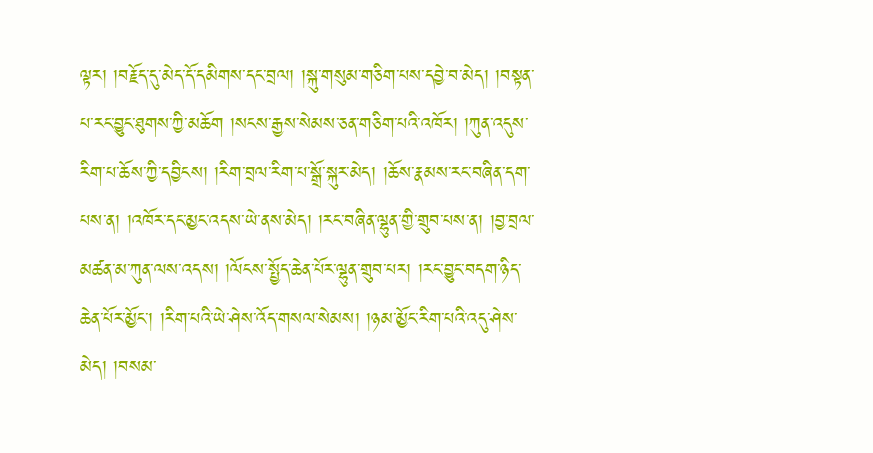ལྟར། །བརྗོད་དུ་མེད་དོ་དམིགས་དང་བྲལ། །སྐུ་གསུམ་གཅིག་པས་དབྱེ་བ་མེད། །བསྟན་པ་རང་བྱུང་ཐུགས་ཀྱི་མཆོག །སངས་རྒྱས་སེམས་ཅན་གཅིག་པའི་འཁོར། །ཀུན་འདུས་རིག་པ་ཆོས་ཀྱི་དབྱིངས། །རིག་བྲལ་རིག་པ་སྒྲོ་སྐུར་མེད། །ཆོས་རྣམས་རང་བཞིན་དག་པས་ན། །འཁོར་དང་མྱང་འདས་ཡེ་ནས་མེད། །རང་བཞིན་ལྷུན་གྱི་གྲུབ་པས་ན། །བྱ་བྲལ་མཚན་མ་ཀུན་ལས་འདས། །ལོངས་སྤྱོད་ཆེན་པོར་ལྷུན་གྲུབ་པར། །རང་བྱུང་བདག་ཉིད་ཆེན་པོར་མྱོང་། །རིག་པའི་ཡེ་ཤེས་འོད་གསལ་སེམས། །ཉམ་མྱོང་རིག་པའི་འདུ་ཤེས་མེད། །བསམ་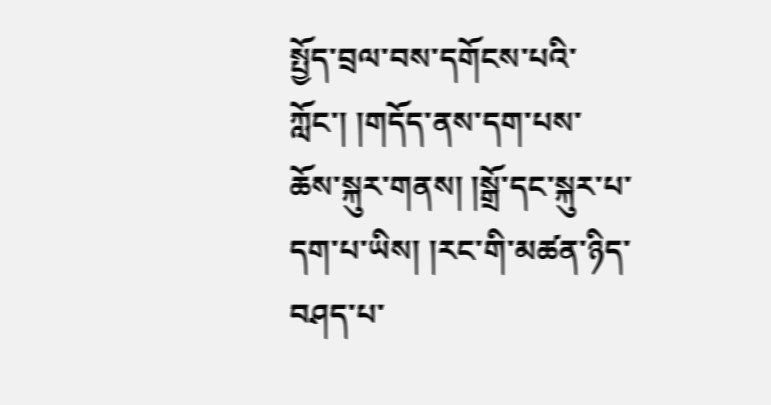སྤྱོད་བྲལ་བས་དགོངས་པའི་ཀློང་། །གདོད་ནས་དག་པས་ཆོས་སྐུར་གནས། །སྒྲོ་དང་སྐུར་པ་དག་པ་ཡིས། །རང་གི་མཚན་ཉིད་བཤད་པ་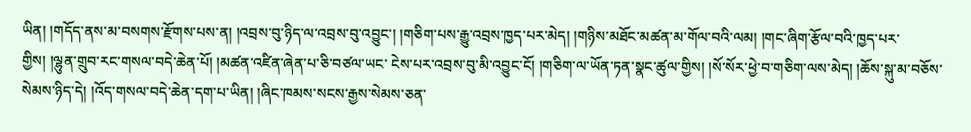ཡིན། །གདོད་ནས་མ་བསགས་རྫོགས་པས་ན། །འབྲས་བུ་ཉིད་ལ་འབྲས་བུ་འབྱུང་། །གཅིག་པས་རྒྱུ་འབྲས་ཁྱད་པར་མེད། །གཉིས་མཐོང་མཚན་མ་གོལ་བའི་ལམ། །གང་ཞིག་རྩོལ་བའི་ཁྱད་པར་གྱིས། །ལྷུན་གྲུབ་རང་གསལ་བདེ་ཆེན་པོ། །མཚན་འཛིན་ཞེན་པ་ཅི་བཙལ་ཡང་ ངེས་པར་འབྲས་བུ་མི་འབྱུང་ངོ། །གཅིག་ལ་ཡོན་ཏན་སྣང་ཚུལ་གྱིས། །སོ་སོར་ཕྱེ་བ་གཅིག་ལས་མེད། །ཆོས་སྐུ་མ་བཅོས་སེམས་ཉིད་དེ། །འོད་གསལ་བདེ་ཆེན་དག་པ་ཡིན། །ཞིང་ཁམས་སངས་རྒྱས་སེམས་ཅན་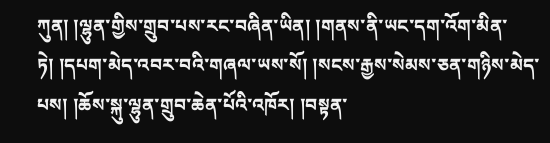ཀུན། །ལྷུན་གྱིས་གྲུབ་པས་རང་བཞིན་ཡིན། །གནས་ནི་ཡང་དག་འོག་མིན་ཏེ། །དཔག་མེད་འབར་བའི་གཞལ་ཡས་སོ། །སངས་རྒྱས་སེམས་ཅན་གཉིས་མེད་པས། །ཆོས་སྐུ་ལྷུན་གྲུབ་ཆེན་པོའི་འཁོར། །བསྟན་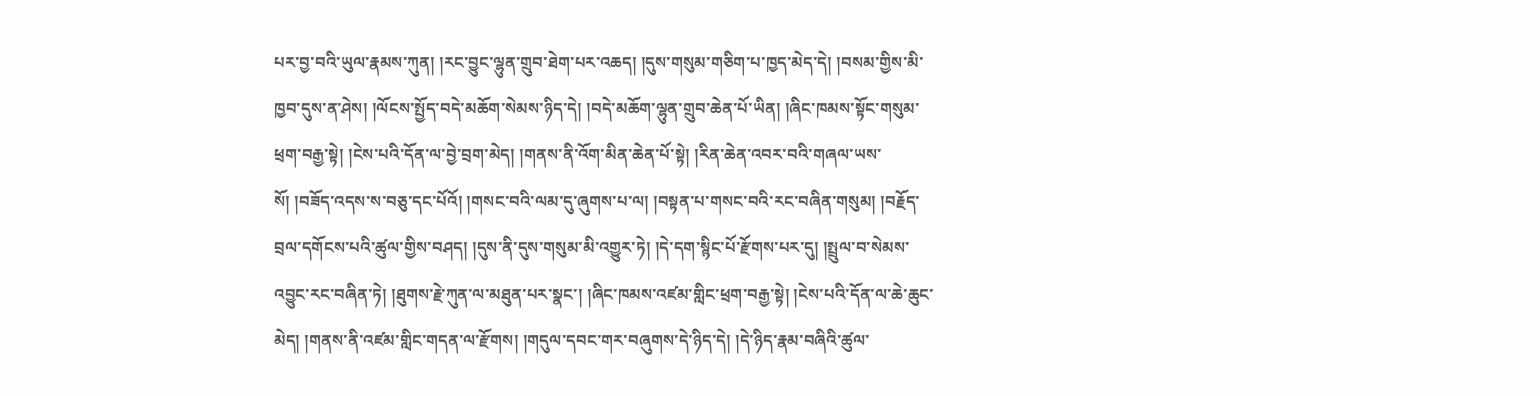པར་བྱ་བའི་ཡུལ་རྣམས་ཀུན། །རང་བྱུང་ལྷུན་གྲུབ་ཐེག་པར་འཆད། །དུས་གསུམ་གཅིག་པ་ཁྱད་མེད་དེ། །བསམ་གྱིས་མི་ཁྱབ་དུས་ན་ཤེས། །ལོངས་སྤྱོད་བདེ་མཆོག་སེམས་ཉིད་དེ། །བདེ་མཆོག་ལྷུན་གྲུབ་ཆེན་པོ་ཡིན། །ཞིང་ཁམས་སྟོང་གསུམ་ཕྲག་བརྒྱ་སྟེ། །ངེས་པའི་དོན་ལ་བྱེ་བྲག་མེད། །གནས་ནི་འོག་མིན་ཆེན་པོ་སྟེ། །རིན་ཆེན་འབར་བའི་གཞལ་ཡས་སོ། །བཟོད་འདས་ས་བཅུ་དང་པོའོ། །གསང་བའི་ལམ་དུ་ཞུགས་པ་ལ། །བསྟན་པ་གསང་བའི་རང་བཞིན་གསུམ། །བརྗོད་བྲལ་དགོངས་པའི་ཚུལ་གྱིས་བཤད། །དུས་ནི་དུས་གསུམ་མི་འགྱུར་ཏེ། །དེ་དག་སྙིང་པོ་རྫོགས་པར་དུ། །སྤྲུལ་བ་སེམས་འབྱུང་རང་བཞིན་ཏེ། །ཐུགས་རྗེ་ཀུན་ལ་མཐུན་པར་སྣང་། །ཞིང་ཁམས་འཛམ་གླིང་ཕྲག་བརྒྱ་སྟེ། །ངེས་པའི་དོན་ལ་ཆེ་ཆུང་མེད། །གནས་ནི་འཛམ་གླིང་གདན་ལ་རྫོགས། །གདུལ་དབང་གར་བཞུགས་དེ་ཉིད་དེ། །དེ་ཉིད་རྣམ་བཞིའི་ཚུལ་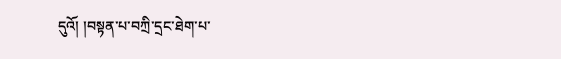དུའོ། །བསྟན་པ་བཀྲི་དྲང་ཐེག་པ་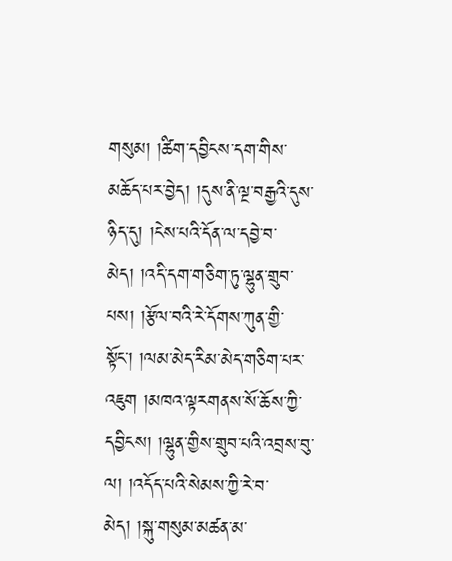གསུམ། །ཚིག་དབྱིངས་དག་གིས་མཆོད་པར་བྱེད། །དུས་ནི་ལྔ་བརྒྱའི་དུས་ཉིད་དུ། །ངེས་པའི་དོན་ལ་དབྱེ་བ་མེད། །འདི་དག་གཅིག་ཏུ་ལྷུན་གྲུབ་པས། །རྩོལ་བའི་རེ་དོགས་ཀུན་གྱི་སྟོང་། །ལམ་མེད་རིམ་མེད་གཅིག་པར་འཇུག །མཁའ་ལྟརགནས་སོ་ཆོས་ཀྱི་དབྱིངས། །ལྷུན་གྱིས་གྲུབ་པའི་འབྲས་བུ་ལ། །འདོད་པའི་སེམས་ཀྱི་རེ་བ་མེད། །སྐུ་གསུམ་མཚན་མ་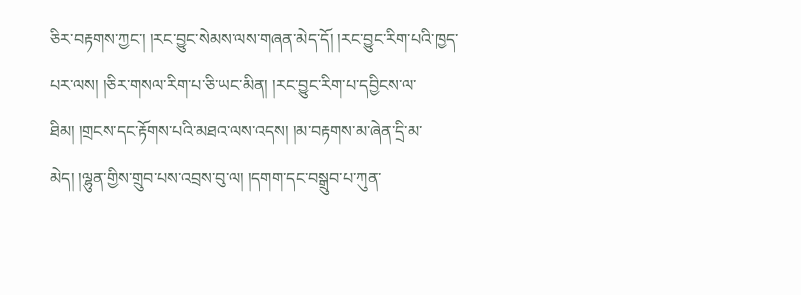ཅིར་བརྟགས་ཀྱང་། །རང་བྱུང་སེམས་ལས་གཞན་མེད་དོ། །རང་བྱུང་རིག་པའི་ཁྱད་པར་ལས། །ཅིར་གསལ་རིག་པ་ཅི་ཡང་མིན། །རང་བྱུང་རིག་པ་དབྱིངས་ལ་ཐིམ། །གྲངས་དང་རྟོགས་པའི་མཐའ་ལས་འདས། །མ་བརྟགས་མ་ཞེན་དྲི་མ་མེད། །ལྷུན་གྱིས་གྲུབ་པས་འབྲས་བུ་ལ། །དགག་དང་བསྒྲུབ་པ་ཀུན་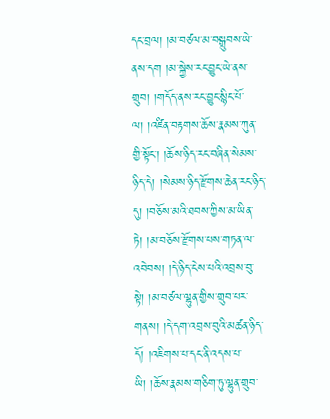དང་བྲལ། །མ་བཙལ་མ་བསྒྲུབས་ཡེ་ནས་དག །མ་སྐྱེས་རང་བྱུང་ཡེ་ནས་གྲུབ། །གདོད་ནས་རང་བྱུང་སྙིང་པོ་ལ། །འཛིན་བརྟགས་ཆོས་རྣམས་ཀུན་གྱི་སྟོང་། །ཆོས་ཉིད་རང་བཞིན་སེམས་ཉིད་དེ། །སེམས་ཉིད་རྫོགས་ཆེན་རང་ཉིད་དུ། །བཅོས་མའི་ཐབས་ཀྱིས་མ་ཡིན་ཏེ། །མ་བཅོས་རྫོགས་པས་གཏན་ལ་འབེབས། །དེ་ཉིད་ངེས་པའི་འབྲས་བུ་སྟེ། །མ་བཙལ་ལྷུན་གྱིས་གྲུབ་པར་གནས། །དེ་དག་འབྲས་བུའི་མཚན་ཉིད་དོ། །འཇིགས་པ་དང་ནི་འདས་པ་ཡི། །ཆོས་རྣམས་གཅིག་ཏུ་ལྷུན་གྲུབ་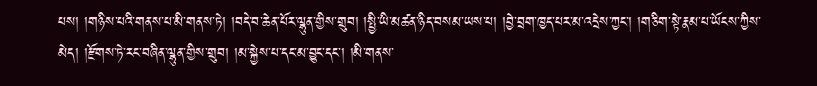པས། །གཉིས་པའི་གནས་པ་མི་གནས་ཏེ། །བདེ་བ་ཆེན་པོར་ལྷུན་གྱིས་གྲུབ། །སྤྱི་ཡི་མཚན་ཉིད་བསམ་ཡས་པ། །བྱེ་བྲག་ཁྱད་པར་མ་འདྲེས་ཀྱང་། །གཅིག་སྟེ་རྣམ་པ་ཡོངས་ཀྱིས་མེད། །རྫོགས་ཏེ་རང་བཞིན་ལྷུན་གྱིས་གྲུབ། །མ་སྐྱེས་པ་དང་མ་བྱུང་དང་། །མི་གནས་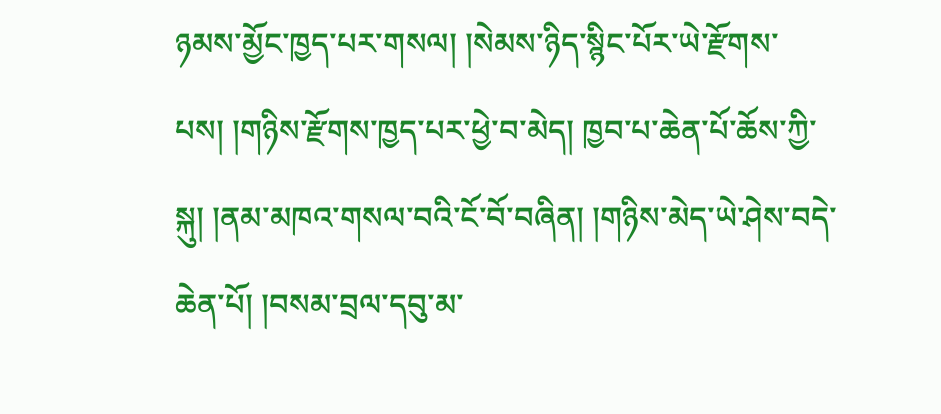ཉམས་མྱོང་ཁྱད་པར་གསལ། །སེམས་ཉིད་སྙིང་པོར་ཡེ་རྫོགས་པས། །གཉིས་རྫོགས་ཁྱད་པར་ཕྱེ་བ་མེད། ཁྱབ་པ་ཆེན་པོ་ཆོས་ཀྱི་སྐུ། །ནམ་མཁའ་གསལ་བའི་ངོ་བོ་བཞིན། །གཉིས་མེད་ཡེ་ཤེས་བདེ་ཆེན་པོ། །བསམ་བྲལ་དབུ་མ་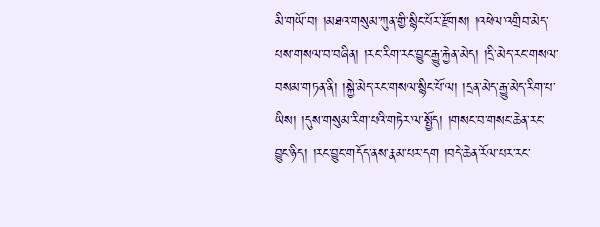མི་གཡོ་བ། །མཐའ་གསུམ་ཀུན་གྱི་སྙིང་པོར་རྫོགས། །འཕེལ་འགྲིབ་མེད་པས་གསལ་བ་བཞིན། །རང་རིག་རང་བྱུང་རྒྱུ་རྐྱེན་མེད། །དྲི་མེད་རང་གསལ་བསམ་གཏན་ནི། །སྐྱེ་མེད་རང་གསལ་སྙིང་པོ་ལ། །དྲན་མེད་རྒྱུ་མེད་རིག་པ་ཡིས། །དུས་གསུམ་རིག་པའི་གཏེར་ལ་སྤྱོད། །གསང་བ་གསང་ཆེན་རང་བྱུང་ཉིད། །རང་བྱུང་གདོད་ནས་རྣམ་པར་དག །བདེ་ཆེན་རོལ་པར་རང་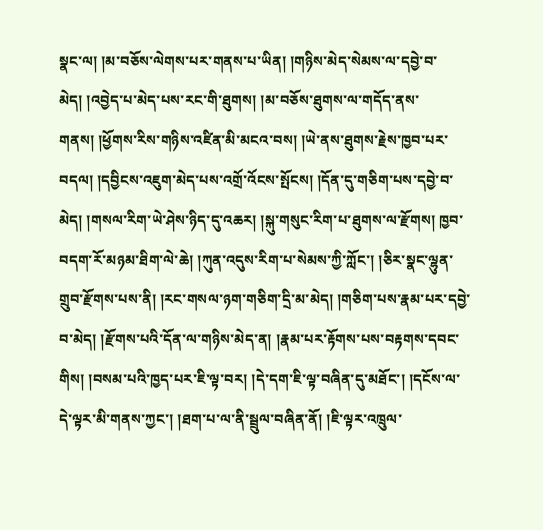སྣང་ལ། །མ་བཅོས་ལེགས་པར་གནས་པ་ཡིན། །གཉིས་མེད་སེམས་ལ་དབྱེ་བ་མེད། །འབྱེད་པ་མེད་པས་རང་གི་ཐུགས། །མ་བཅོས་ཐུགས་ལ་གདོད་ནས་གནས། །ཕྱོགས་རིས་གཉིས་འཛིན་མི་མངའ་བས། །ཡེ་ནས་ཐུགས་རྗེས་ཁྱབ་པར་བདལ། །དབྱིངས་འཇུག་མེད་པས་འགྲོ་འོངས་སྤོངས། །དོན་དུ་གཅིག་པས་དབྱེ་བ་མེད། །གསལ་རིག་ཡེ་ཤེས་ཉིད་དུ་འཆར། །སྐུ་གསུང་རིག་པ་ཐུགས་ལ་རྫོགས། ཁྱབ་བདག་རོ་མཉམ་ཐིག་ལེ་ཆེ། །ཀུན་འདུས་རིག་པ་སེམས་ཀྱི་ཀློང་། །ཅིར་སྣང་ལྷུན་གྲུབ་རྫོགས་པས་ནི། །རང་གསལ་ཉག་གཅིག་དྲི་མ་མེད། །གཅིག་པས་རྣམ་པར་དབྱེ་བ་མེད། །རྫོགས་པའི་དོན་ལ་གཉིས་མེད་ན། །རྣམ་པར་རྟོགས་པས་བརྟགས་དབང་གིས། །བསམ་པའི་ཁྱད་པར་ཇི་ལྟ་བར། །དེ་དག་ཇི་ལྟ་བཞིན་དུ་མཐོང་། །དངོས་ལ་དེ་ལྟར་མི་གནས་ཀྱང་། །ཐག་པ་ལ་ནི་སྦྲུལ་བཞིན་ནོ། །ཇི་ལྟར་འཁྲུལ་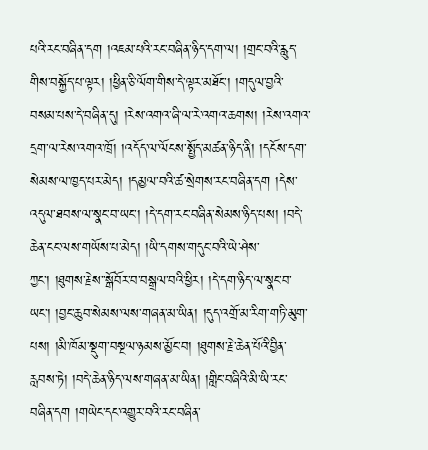པའི་རང་བཞིན་དག །འཇམ་པའི་རང་བཞིན་ཉིད་དག་ལ། །གྲང་བའི་རླུད་གིས་བསྐྱོད་པ་ལྟར། །ཕྱིན་ཅི་ལོག་གིས་དེ་ལྟར་མཐོང་། །གདུལ་བྱའི་བསམ་པས་དེ་བཞིན་དུ། །རེས་འགའ་ཞི་ལ་རེ་འགའ་ཆགས། །རེས་འགའ་དྲག་ལ་རེས་འགའ་ཁྲོ། །འདོད་ལ་ལོངས་སྤྱོད་མཚན་ཉིད་ནི། །དངོས་དག་སེམས་ལ་ཁྱད་པར་མེད། །དམྱལ་བའི་ཚ་སྲེགས་རང་བཞིན་དག །དེས་འདུལ་ཐབས་ལ་སྣང་བ་ཡང་། །དེ་དག་རང་བཞིན་སེམས་ཉིད་པས། །བདེ་ཆེན་ངང་ལས་གཡོས་པ་མེད། །ཡི་དགས་གདུང་བའི་ཡེ་ཤེས་ཀྱང་། །ཐུགས་རྗེས་་སྒོབོར་བ་བསྒྲལ་བའི་ཕྱིར། །དེ་དག་ཉིད་ལ་སྣང་བ་ཡང་། །བྱང་ཆུབ་སེམས་ལས་གཞན་མ་ཡིན། །དུད་འགྲོ་མ་རིག་གཏི་མུག་པས། །མི་ཁོམ་སྡུག་བསྔལ་ཉམས་མྱོང་བ། །ཐུགས་རྗེ་ཆེན་པོའི་བྱིན་རླབས་ཏེ། །བདེ་ཆེན་ཉིད་ལས་གཞན་མ་ཡིན། །གླིང་བཞིའི་མི་ཡི་རང་བཞིན་དག །གཡེང་དང་འགྱུར་བའི་རང་བཞིན་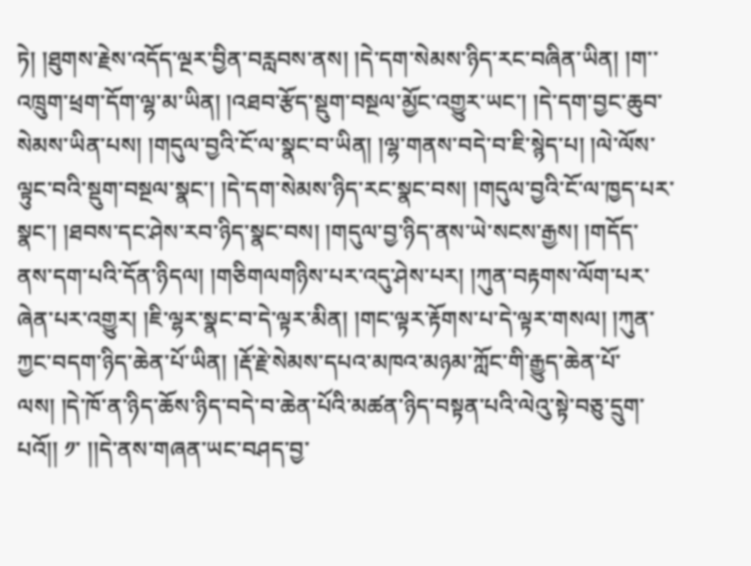ཏེ། །ཐུགས་རྗེས་འདོད་ལྔར་བྱིན་བརླབས་ནས། །དེ་དག་སེམས་ཉིད་རང་བཞིན་ཡིན། །ག་་འཁྲུག་ཕྲག་དོག་ལྷ་མ་ཡིན། །འཐབ་རྩོད་སྡུག་བསྔལ་མྱོང་འགྱུར་ཡང་། །དེ་དག་བྱང་ཆུབ་སེམས་ཡིན་པས། །གདུལ་བྱའི་ངོ་ལ་སྣང་བ་ཡིན། །ལྷ་གནས་བདེ་བ་ཇི་སྙེད་པ། །ལེ་ལོས་ལྟུང་བའི་སྡུག་བསྔལ་སྣང་། །དེ་དག་སེམས་ཉིད་རང་སྣང་བས། །གདུལ་བྱའི་ངོ་ལ་ཁྱད་པར་སྣང་། །ཐབས་དང་ཤེས་རབ་ཉིད་སྣང་བས། །གདུལ་བྱ་ཉིད་ནས་ཡེ་སངས་རྒྱས། །གདོད་ནས་དག་པའི་དོན་ཉིདལ། །གཅིགལགཉིས་པར་འདུ་ཤེས་པར། །ཀུན་བརྟགས་ལོག་པར་ཞེན་པར་འགྱུར། །ཇི་ལྷར་སྣང་བ་དེ་ལྟར་མིན། །གང་ལྟར་རྟོགས་པ་དེ་ལྟར་གསལ། །ཀུན་ཀྱང་བདག་ཉིད་ཆེན་པོ་ཡིན། །རྡོ་རྗེ་སེམས་དཔའ་མཁའ་མཉམ་ཀློང་གི་རྒྱུད་ཆེན་པོ་ལས། །དེ་ཁོ་ན་ཉིད་ཆོས་ཉིད་བདེ་བ་ཆེན་པོའི་མཚན་ཉིད་བསྟན་པའི་ལེའུ་སྟེ་བཅུ་དྲུག་པའོ།། ༡་ །།དེ་ནས་གཞན་ཡང་བཤད་བྱ་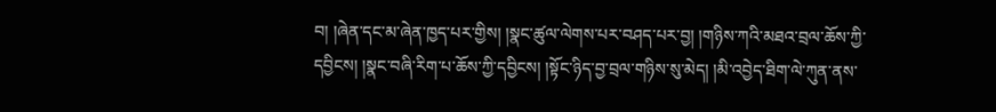བ། །ཞེན་དང་མ་ཞེན་ཁྱད་པར་གྱིས། །སྣང་ཚུལ་ལེགས་པར་བཤད་པར་བྱ། །གཉིས་ཀའི་མཐའ་བྲལ་ཆོས་ཀྱི་དབྱིངས། །སྣང་བཞི་རིག་པ་ཆོས་ཀྱི་དབྱིངས། །སྟོང་ཉིད་བྱ་བྲལ་གཉིས་སུ་མེད། །མི་འབྱེད་ཐིག་ལེ་ཀུན་ནས་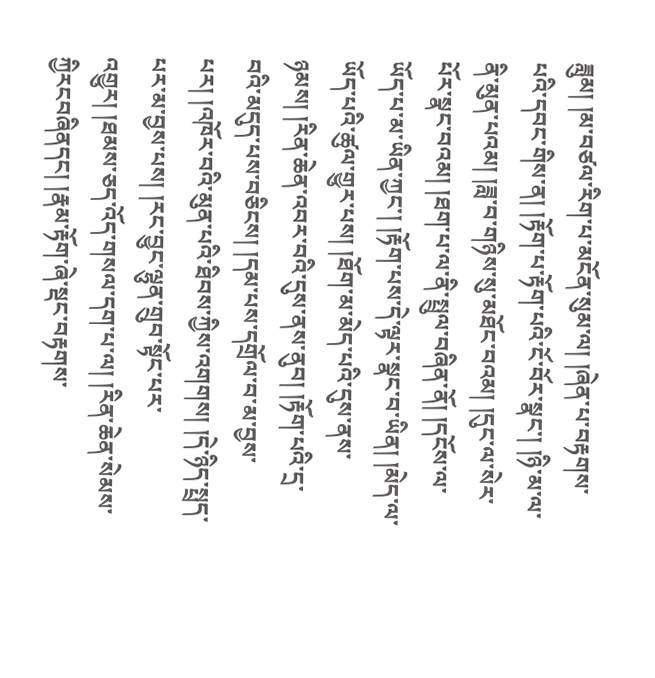ཟླུམ། །མ་བཙལ་རིག་པ་མངོན་སུམ་ལ། །ཞེན་པ་བརྟགས་པའི་དབང་གིས་ན། །རྟོག་པ་རྟོག་པའི་ངོ་བོར་སྣང་། །ཉི་མ་ལ་ནི་མུན་པའམ། །ཟླ་བ་གཉིས་སུ་མཐོང་བའམ། །དུང་ལ་སེར་པོར་སྣང་བའམ། །ཐག་པ་ལ་ནི་སྤྲུལ་བཞིན་ནོ། །དངོས་ལ་ཡོད་པ་མ་ཡིན་ཀྱང་། །རྟོག་པས་དེ་ལྟར་སྣང་བ་ཡིན། །མེད་ལ་ཡོད་པའི་ཚུལ་གྱུར་པས། །ཐོག་མ་མེད་པའི་དུས་ནས་ཉམས། །རིན་ཆེན་འབར་བའི་དུས་ནས་ནུབ། །རྟོག་པའི་དྲ་བའི་མདུད་པས་བཅིངས། །དམ་པས་དགྲོལ་བ་མ་བྱས་པར། །འཁོར་བའི་མུན་པའི་ཐིབས་ཀྱིས་འགགས། །དེ་ཉིད་སྤྲད་པར་མ་བྱས་པས། །རང་བྱུང་ལྷུན་གྲུབ་སྟོང་པར་འགྱུར། །ཐམས་ཅད་འོད་གསལ་དག་པ་ལ། །རིན་ཆེན་སེམས་ཀྱིརངབཞིནདང། །རྣམ་རྟོག་ཞེ་སྡང་བརྟགས་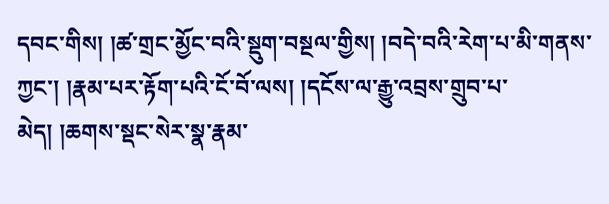དབང་གིས། །ཚ་གྲང་མྱོང་བའི་སྡུག་བསྔལ་གྱིས། །བདེ་བའི་རེག་པ་མི་གནས་ཀྱང་། །རྣམ་པར་རྟོག་པའི་ངོ་བོ་ལས། །དངོས་ལ་རྒྱུ་འབྲས་གྲུབ་པ་མེད། །ཆགས་སྡང་སེར་སྣ་རྣམ་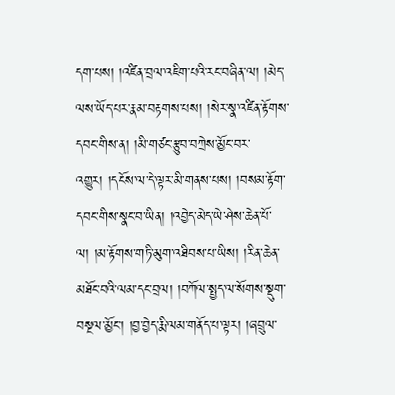དག་པས། །འཛིན་བྲལ་འཇིག་པའི་རང་བཞིན་ལ། །མེད་ལས་ཡོད་པར་རྣམ་བརྟགས་པས། །སེར་སྣ་འཛིན་རྟོགས་དབང་གིས་ན། །མི་གཙང་རྩུབ་བཀྲེས་མྱོང་བར་འགྱུར། །དངོས་ལ་དེ་ལྟར་མི་གནས་པས། །བསམ་རྟོག་དབང་གིས་སྣང་བ་ཡིན། །འབྱེད་མེད་ཡེ་ཤེས་ཆེན་པོ་ལ། །མ་རྟོགས་གཏི་མུག་འཐིབས་པ་ཡིས། །རིན་ཆེན་མཐོང་བའི་ལམ་དང་བྲལ། །བཀོལ་སྤྱད་ལ་སོགས་སྡུག་བསྔལ་མྱོང་། །བྱ་བྱེད་རྨི་ལམ་གནོད་པ་ལྟར། །ཞབྲུལ་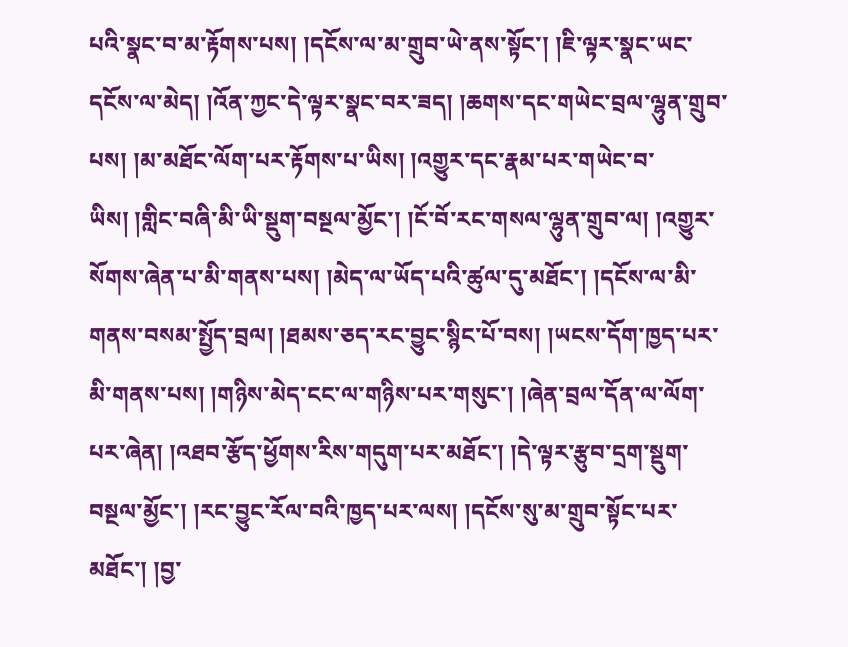པའི་སྣང་བ་མ་རྟོགས་པས། །དངོས་ལ་མ་གྲུབ་ཡེ་ནས་སྟོང་། །ཇི་ལྟར་སྣང་ཡང་དངོས་ལ་མེད། །འོན་ཀྱང་དེ་ལྟར་སྣང་བར་ཟད། །ཆགས་དང་གཡེང་བྲལ་ལྷུན་གྲུབ་པས། །མ་མཐོང་ལོག་པར་རྟོགས་པ་ཡིས། །འགྱུར་དང་རྣམ་པར་གཡེང་བ་ཡིས། །གླིང་བཞི་མི་ཡི་སྡུག་བསྔལ་མྱོང་། །ངོ་བོ་རང་གསལ་ལྷུན་གྲུབ་ལ། །འགྱུར་སོགས་ཞེན་པ་མི་གནས་པས། །མེད་ལ་ཡོད་པའི་ཚུལ་དུ་མཐོང་། །དངོས་ལ་མི་གནས་བསམ་སྤྱོད་བྲལ། །ཐམས་ཅད་རང་བྱུང་སྙིང་པོ་བས། །ཡངས་དོག་ཁྱད་པར་མི་གནས་པས། །གཉིས་མེད་ངང་ལ་གཉིས་པར་གསུང་། །ཞེན་བྲལ་དོན་ལ་ལོག་པར་ཞེན། །འཐབ་རྩོད་ཕྱོགས་རིས་གདུག་པར་མཐོང་། །དེ་ལྟར་རྩུབ་དྲག་སྡུག་བསྔལ་མྱོང་། །རང་བྱུང་རོལ་བའི་ཁྱད་པར་ལས། །དངོས་སུ་མ་གྲུབ་སྟོང་པར་མཐོང་། །བྱ་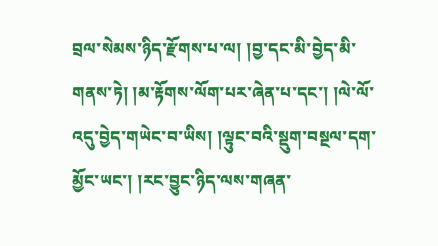བྲལ་སེམས་ཉིད་རྫོགས་པ་ལ། །བྱ་དང་མི་བྱེད་མི་གནས་ཏེ། །མ་རྟོགས་ལོག་པར་ཞེན་པ་དང་། །ལེ་ལོ་འདུ་བྱེད་གཡེང་བ་ཡིས། །ལྟུང་བའི་སྡུག་བསྔལ་དག་མྱོང་ཡང་། །རང་བྱུང་ཉིད་ལས་གཞན་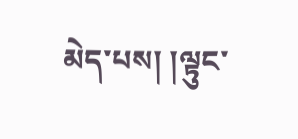མེད་པས། །ལྟུང་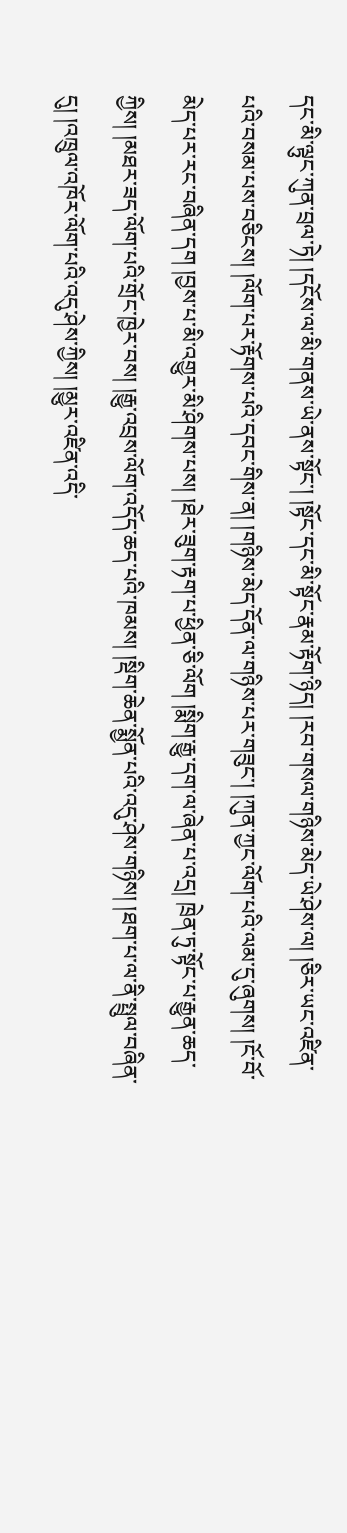དང་མི་ལྟུང་ཀུན་བྲལ་ཏེ། །དངོས་ལ་མི་གནས་ཡེ་ནས་སྟོང་། །སྟོང་དང་མི་སྟོང་རྣམ་རྟོག་ཉིད། །རབ་གསལ་གཉིས་མེད་ཡེ་ཤེས་ལ། །ཅིར་ཡང་འཛིན་པའི་བསམ་པས་བཅིངས། །ལོག་པར་རྟོགས་པའི་དབང་གིས་ན། །གཉིས་མེད་དོན་ལ་གཉིས་པར་གཟུང་། །ཀུན་ཀྱང་ལོག་པའི་ལམ་དུ་ཞུགས། །ངོ་བོ་མེད་པར་རང་བཞིན་དག །བྱས་པ་མི་འགྱུར་མི་ཤིགས་པས། །ཐེར་ཟུག་རྟག་པ་ཕྱིན་ཅི་ལོག །སྨིག་རྒྱུ་དག་ལ་ཞེན་པ་འདྲ། ཁྲེན་ཏུ་སྟོང་པ་རྒྱུན་ཆད་ཀྱིས། །མཐར་ཟད་ལོག་པའི་གྲོང་ཁྱེར་བས། །རྒྱུ་འབྲས་ལོག་འདོད་ཆད་པའི་ཁམས། །སྡིག་ཆེན་སྨྱོན་པའི་འདུ་ཤེས་གཉིས། །ཐག་པ་ལ་ནི་སྤྲུལ་བཞིན་དུ། །འཁྲུལ་འཁོར་ལོག་པའི་འདུ་ཤེས་ཀྱིས། །མྱུར་འཛིན་འདི་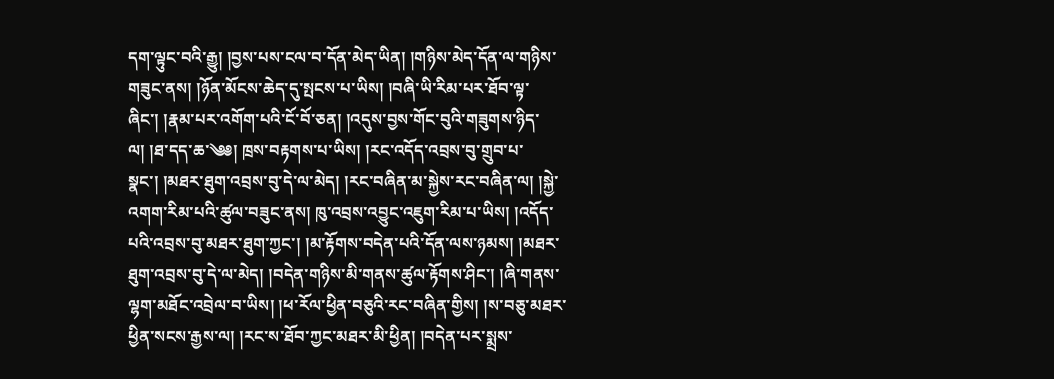དག་ལྟུང་བའི་རྒྱུ། །བྱས་པས་ངལ་བ་དོན་མེད་ཡིན། །གཉིས་མེད་དོན་ལ་གཉིས་གཟུང་ནས། །ཉོན་མོངས་ཆེད་དུ་སྤངས་པ་ཡིས། །བཞི་ཡི་རིམ་པར་ཐོབ་ལྟ་ཞིང་། །རྣམ་པར་འགོག་པའི་ངོ་བོ་ཅན། །འདུས་བྱས་གོང་བུའི་གཟུགས་ཉིད་ལ། །ཐ་དད་ཆ་༄༅། ཁྲས་བརྟགས་པ་ཡིས། །རང་འདོད་འབྲས་བུ་གྲུབ་པ་སྣང་། །མཐར་ཐུག་འབྲས་བུ་དེ་ལ་མེད། །རང་བཞིན་མ་སྐྱེས་རང་བཞིན་ལ། །སྐྱེ་འགག་རིམ་པའི་ཚུལ་བཟུང་ནས། ཁུ་འབྲས་འབྱུང་འཇུག་རིམ་པ་ཡིས། །འདོད་པའི་འབྲས་བུ་མཐར་ཐུག་ཀྱང་། །མ་རྟོགས་བདེན་པའི་དོན་ལས་ཉམས། །མཐར་ཐུག་འབྲས་བུ་དེ་ལ་མེད། །བདེན་གཉིས་མི་གནས་ཚུལ་རྟོགས་ཤིང་། །ཞི་གནས་ལྷག་མཐོང་འབྲེལ་བ་ཡིས། །ཕ་རོལ་ཕྱིན་བཅུའི་རང་བཞིན་གྱིས། །ས་བཅུ་མཐར་ཕྱིན་སངས་རྒྱས་ལ། །རང་ས་ཐོབ་ཀྱང་མཐར་མི་ཕྱིན། །བདེན་པར་སྨྲས་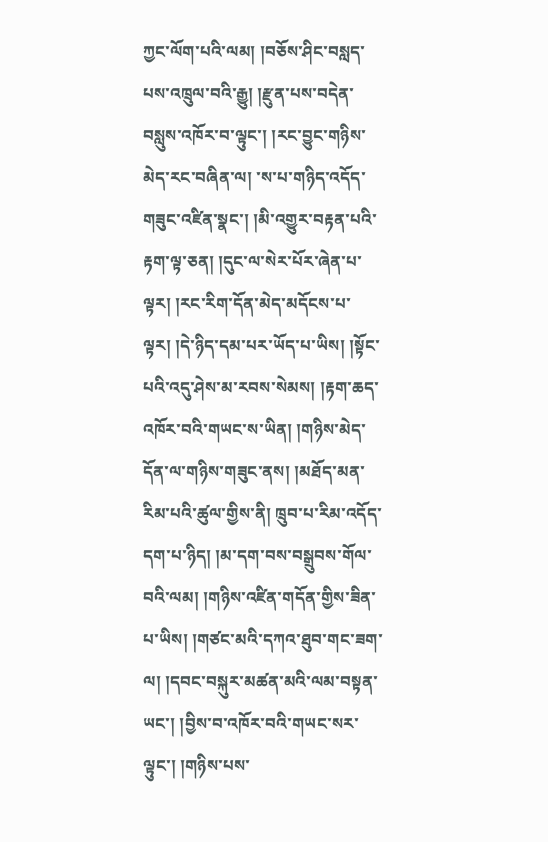ཀྱང་ལོག་པའི་ལམ། །བཅོས་ཤིང་བསླད་པས་འཁྲུལ་བའི་རྒྱུ། །རྫུན་པས་བདེན་བསླུས་འཁོར་བ་ལྟུང་། །རང་བྱུང་གཉིས་མེད་རང་བཞིན་ལ། ་ས་པ་གཉིད་འདོད་གཟུང་འཛིན་སྣང་། །མི་འགྱུར་བརྟན་པའི་རྟག་ལྟ་ཅན། །དུང་ལ་སེར་པོར་ཞེན་པ་ལྟར། །རང་རིག་དོན་མེད་མདོངས་པ་ལྟར། །དེ་ཉིད་དམ་པར་ཡོད་པ་ཡིས། །སྟོང་པའི་འདུ་ཤེས་མ་རབས་སེམས། །རྟག་ཆད་འཁོར་བའི་གཡང་ས་ཡིན། །གཉིས་མེད་དོན་ལ་གཉིས་གཟུང་ནས། །མཐོད་མན་རིམ་པའི་ཚུལ་གྱིས་ནི། ཁྲུབ་པ་རིམ་འདོད་དག་པ་ཉིད། །མ་དག་བས་བསྒྲུབས་གོལ་བའི་ལམ། །གཉིས་འཛིན་གདོན་གྱིས་ཟིན་པ་ཡིས། །གཙང་མའི་དཀའ་ཐུབ་གང་ཟག་ལ། །དབང་བསྐུར་མཚན་མའི་ལམ་བསྟན་ཡང་། །བྱིས་བ་འཁོར་བའི་གཡང་སར་ལྟུང་། །གཉིས་པས་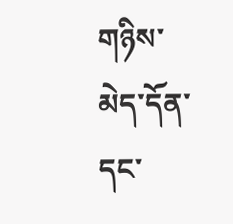གཉིས་མེད་དོན་དང་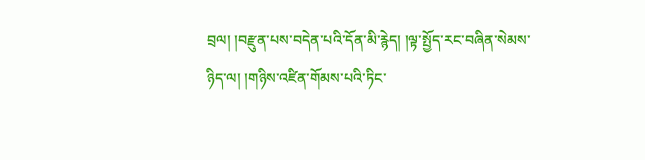བྲལ། །བརྫུན་པས་བདེན་པའི་དོན་མི་རྙེད། །ལྟ་སྤྱོད་རང་བཞིན་སེམས་ཉིད་ལ། །གཉིས་འཛིན་གོམས་པའི་ཏིང་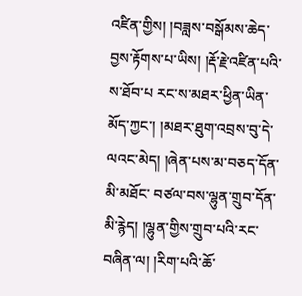འཛིན་གྱིས། །བཟླས་བསྒོམས་ཆེད་བྱས་རྟོགས་པ་ཡིས། །རྡོ་རྗེ་འཛིན་པའི་ས་ཐོབ་པ རང་ས་མཐར་ཕྱིན་ཡིན་མོད་ཀྱང་། །མཐར་ཐུག་འབྲས་བུ་དེ་ལའང་མེད། །ཞེན་པས་མ་བཅད་དོན་མི་མཐོང་ བཙལ་བས་ལྷུན་གྲུབ་དོན་མི་རྙེད། །ལྷུན་གྱིས་གྲུབ་པའི་རང་བཞིན་ལ། །རིག་པའི་ཆོ་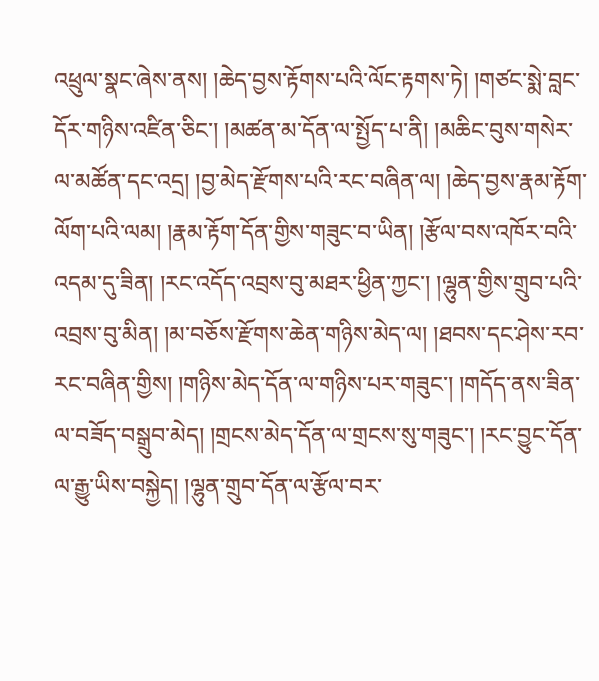འཕྲུལ་སྣང་ཞེས་ནས། །ཆེད་བྱས་རྟོགས་པའི་ལོང་རྟགས་ཏེ། །གཙང་སྨེ་བླང་དོར་གཉིས་འཛིན་ཅིང་། །མཚན་མ་དོན་ལ་སྤྱོད་པ་ནི། །མཆིང་བུས་གསེར་ལ་མཚོན་དང་འདྲ། །བྱ་མེད་རྫོགས་པའི་རང་བཞིན་ལ། །ཆེད་བྱས་རྣམ་རྟོག་ལོག་པའི་ལམ། །རྣམ་རྟོག་དོན་གྱིས་གཟུང་བ་ཡིན། །རྩོལ་བས་འཁོར་བའི་འདམ་དུ་ཟིན། །རང་འདོད་འབྲས་བུ་མཐར་ཕྱིན་ཀྱང་། །ལྷུན་གྱིས་གྲུབ་པའི་འབྲས་བུ་མིན། །མ་བཅོས་རྫོགས་ཆེན་གཉིས་མེད་ལ། །ཐབས་དང་ཤེས་རབ་རང་བཞིན་གྱིས། །གཉིས་མེད་དོན་ལ་གཉིས་པར་གཟུང་། །གདོད་ནས་ཟིན་ལ་བཟོད་བསྒྲུབ་མེད། །གྲངས་མེད་དོན་ལ་གྲངས་སུ་གཟུང་། །རང་བྱུང་དོན་ལ་རྒྱུ་ཡིས་བསྐྱེད། །ལྷུན་གྲུབ་དོན་ལ་རྩོལ་བར་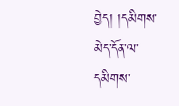བྱེད། །དམིགས་མེད་དོན་ལ་དམིགས་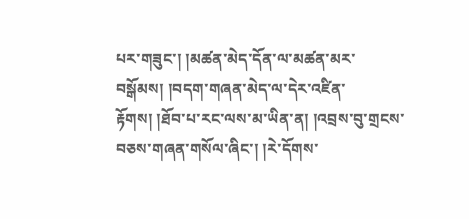པར་གཟུང་། །མཚན་མེད་དོན་ལ་མཚན་མར་བསྒོམས། །བདག་གཞན་མེད་ལ་དེར་འཛིན་རྟོགས། །ཐོབ་པ་རང་ལས་མ་ཡིན་ན། །འབྲས་བུ་གྲངས་བཅས་གཞན་གསོལ་ཞིང་། །རེ་དོགས་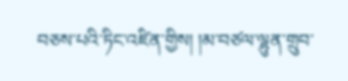བཅས་པའི་ཏིང་འཛིན་གྱིས། །མ་བཙལ་ལྷུན་གྲུབ་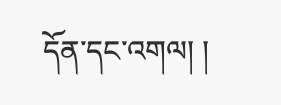དོན་དང་འགལ། །